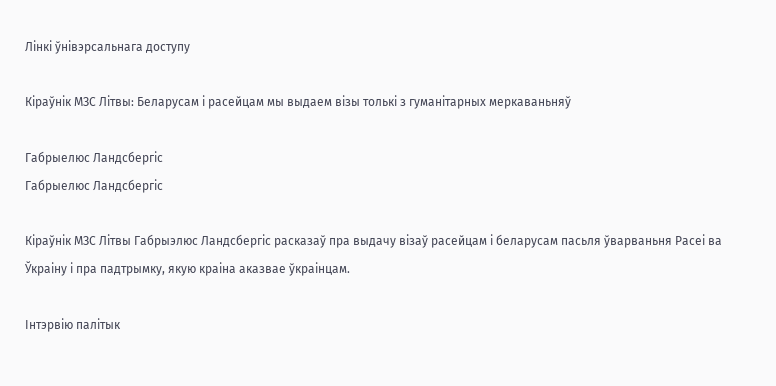Лінкі ўнівэрсальнага доступу

Кіраўнік МЗС Літвы: Беларусам і расейцам мы выдаем візы толькі з гуманітарных меркаваньняў

Габрыелюс Ландсбергіс
Габрыелюс Ландсбергіс

Кіраўнік МЗС Літвы Габрыэлюс Ландсбергіс расказаў пра выдачу візаў расейцам і беларусам пасьля ўварваньня Расеі ва Ўкраіну і пра падтрымку, якую краіна аказвае ўкраінцам.

Інтэрвію палітык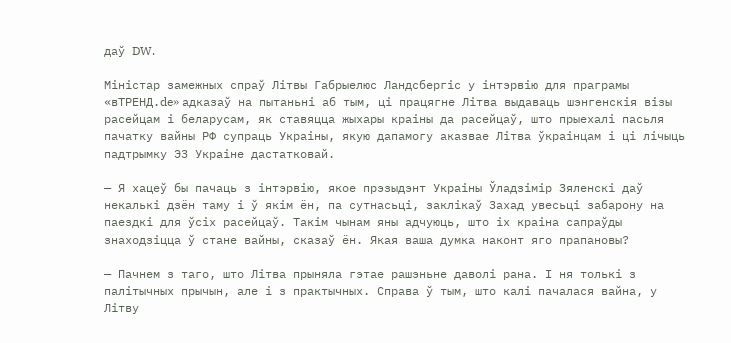даў DW.

Міністар замежных спраў Літвы Габрыелюс Ландсбергіс у інтэрвію для праграмы «вТРЕНД.de» адказаў на пытаньні аб тым, ці працягне Літва выдаваць шэнгенскія візы расейцам і беларусам, як ставяцца жыхары краіны да расейцаў, што прыехалі пасьля пачатку вайны РФ супраць Украіны, якую дапамогу аказвае Літва ўкраінцам і ці лічыць падтрымку ЭЗ Украіне дастатковай.

— Я хацеў бы пачаць з інтэрвію, якое прэзыдэнт Украіны Ўладзімір Зяленскі даў некалькі дзён таму і ў якім ён, па сутнасьці, заклікаў Захад увесьці забарону на паездкі для ўсіх расейцаў. Такім чынам яны адчуюць, што іх краіна сапраўды знаходзіцца ў стане вайны, сказаў ён. Якая ваша думка наконт яго прапановы?

— Пачнем з таго, што Літва прыняла гэтае рашэньне даволі рана. І ня толькі з палітычных прычын, але і з практычных. Справа ў тым, што калі пачалася вайна, у Літву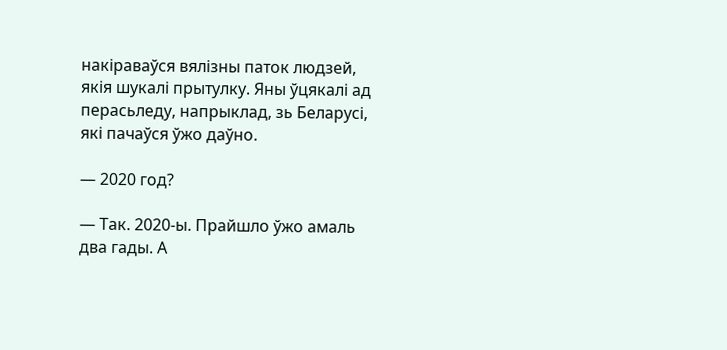накіраваўся вялізны паток людзей, якія шукалі прытулку. Яны ўцякалі ад перасьледу, напрыклад, зь Беларусі, які пачаўся ўжо даўно.

— 2020 год?

— Так. 2020-ы. Прайшло ўжо амаль два гады. А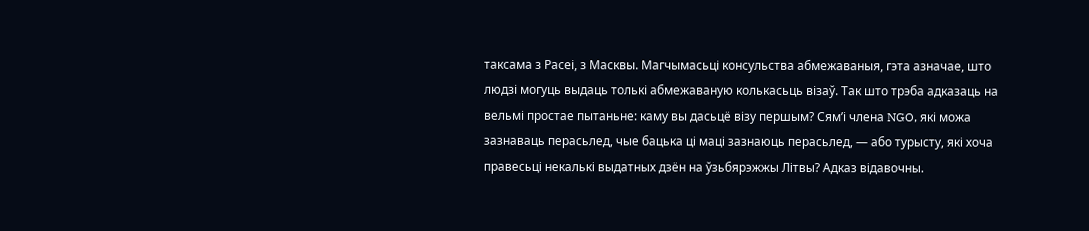таксама з Расеі, з Масквы. Магчымасьці консульства абмежаваныя, гэта азначае, што людзі могуць выдаць толькі абмежаваную колькасьць візаў. Так што трэба адказаць на вельмі простае пытаньне: каму вы дасьцё візу першым? Сям’і члена NGO, які можа зазнаваць перасьлед, чые бацька ці маці зазнаюць перасьлед, — або турысту, які хоча правесьці некалькі выдатных дзён на ўзьбярэжжы Літвы? Адказ відавочны.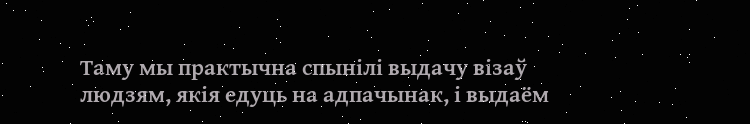Таму мы практычна спынілі выдачу візаў людзям, якія едуць на адпачынак, і выдаём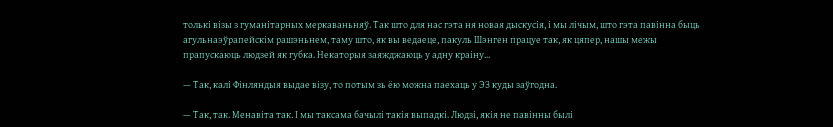толькі візы з гуманітарных меркаваньняў. Так што для нас гэта ня новая дыскусія, і мы лічым, што гэта павінна быць агульнаэўрапейскім рашэньнем, таму што, як вы ведаеце, пакуль Шэнген працуе так, як цяпер, нашы межы прапускаюць людзей як губка. Некаторыя заяжджаюць у адну краіну...

— Так, калі Фінляндыя выдае візу, то потым зь ёю можна паехаць у ЭЗ куды заўгодна.

— Так, так. Менавіта так. І мы таксама бачылі такія выпадкі. Людзі, якія не павінны былі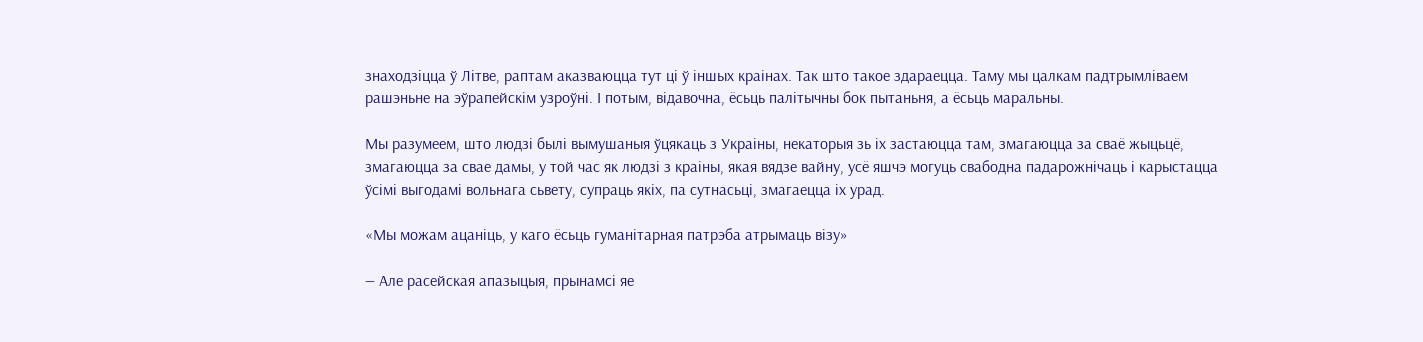знаходзіцца ў Літве, раптам аказваюцца тут ці ў іншых краінах. Так што такое здараецца. Таму мы цалкам падтрымліваем рашэньне на эўрапейскім узроўні. І потым, відавочна, ёсьць палітычны бок пытаньня, а ёсьць маральны.

Мы разумеем, што людзі былі вымушаныя ўцякаць з Украіны, некаторыя зь іх застаюцца там, змагаюцца за сваё жыцьцё, змагаюцца за свае дамы, у той час як людзі з краіны, якая вядзе вайну, усё яшчэ могуць свабодна падарожнічаць і карыстацца ўсімі выгодамі вольнага сьвету, супраць якіх, па сутнасьці, змагаецца іх урад.

«Мы можам ацаніць, у каго ёсьць гуманітарная патрэба атрымаць візу»

— Але расейская апазыцыя, прынамсі яе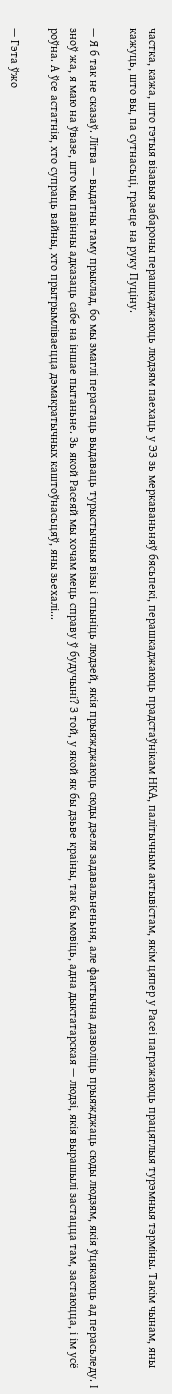частка, кажа, што гэтыя візавыя забароны перашкаджаюць людзям паехаць у ЭЗ зь меркаваньняў бясьпекі, перашкаджаюць прадстаўнікам НКА, палітычным актывістам, якім цяпер у Расеі пагражаюць працяглыя турэмныя тэрміны. Такім чынам, яны кажуць, што вы, па сутнасьці, граеце на руку Пуціну.

— Я б так не сказаў. Літва — выдатны таму прыклад, бо мы змаглі перастаць выдаваць турыстычныя візы і спыніць людзей, якія прыяжджаюць сюды дзеля задавальненьня, але фактычна дазволіць прыяжджаць сюды людзям, якія ўцякаюць ад перасьледу. І зноў жа, я маю на ўвазе, што мы павінны адказаць сабе на іншае пытаньне. Зь якой Расеяй мы хочам мець справу ў будучыні? З той, у якой як бы дзьве краіны, так бы мовіць, адна дыктатарская — людзі, якія вырашылі застацца там, застаюцца, і ім усё роўна. А ўсе астатнія, хто супраць вайны, хто прытрымліваецца дэмакратычных каштоўнасьцяў, яны зьехалі...

— Гэта ўжо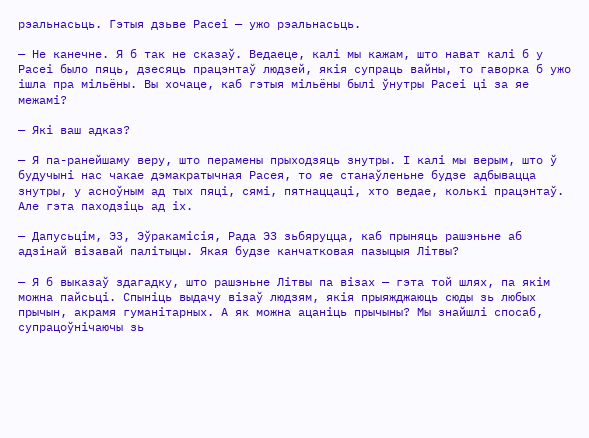рэальнасьць. Гэтыя дзьве Расеі — ужо рэальнасьць.

— Не канечне. Я б так не сказаў. Ведаеце, калі мы кажам, што нават калі б у Расеі было пяць, дзесяць працэнтаў людзей, якія супраць вайны, то гаворка б ужо ішла пра мільёны. Вы хочаце, каб гэтыя мільёны былі ўнутры Расеі ці за яе межамі?

— Які ваш адказ?

— Я па-ранейшаму веру, што перамены прыходзяць знутры. І калі мы верым, што ў будучыні нас чакае дэмакратычная Расея, то яе станаўленьне будзе адбывацца знутры, у асноўным ад тых пяці, сямі, пятнаццаці, хто ведае, колькі працэнтаў. Але гэта паходзіць ад іх.

— Дапусьцім, ЭЗ, Эўракамісія, Рада ЭЗ зьбяруцца, каб прыняць рашэньне аб адзінай візавай палітыцы. Якая будзе канчатковая пазыцыя Літвы?

— Я б выказаў здагадку, што рашэньне Літвы па візах — гэта той шлях, па якім можна пайсьці. Спыніць выдачу візаў людзям, якія прыяжджаюць сюды зь любых прычын, акрамя гуманітарных. А як можна ацаніць прычыны? Мы знайшлі спосаб, супрацоўнічаючы зь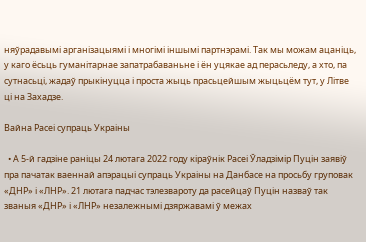няўрадавымі арганізацыямі і многімі іншымі партнэрамі. Так мы можам ацаніць, у каго ёсьць гуманітарнае запатрабаваньне і ён уцякае ад перасьледу, а хто, па сутнасьці, жадаў прыкінуцца і проста жыць прасьцейшым жыцьцём тут, у Літве ці на Захадзе.

Вайна Расеі супраць Украіны

  • А 5-й гадзіне раніцы 24 лютага 2022 году кіраўнік Расеі Ўладзімір Пуцін заявіў пра пачатак ваеннай апэрацыі супраць Украіны на Данбасе на просьбу груповак «ДНР» і «ЛНР». 21 лютага падчас тэлезвароту да расейцаў Пуцін назваў так званыя «ДНР» і «ЛНР» незалежнымі дзяржавамі ў межах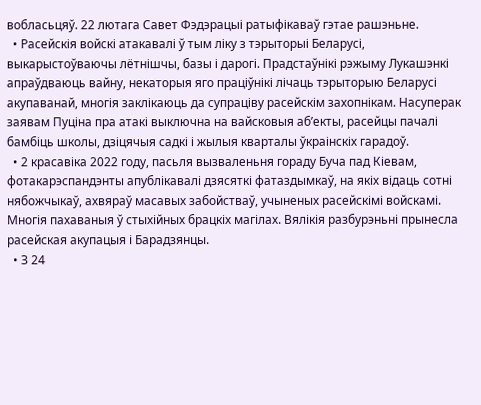вобласьцяў. 22 лютага Савет Фэдэрацыі ратыфікаваў гэтае рашэньне.
  • Расейскія войскі атакавалі ў тым ліку з тэрыторыі Беларусі, выкарыстоўваючы лётнішчы, базы і дарогі. Прадстаўнікі рэжыму Лукашэнкі апраўдваюць вайну, некаторыя яго праціўнікі лічаць тэрыторыю Беларусі акупаванай, многія заклікаюць да супраціву расейскім захопнікам. Насуперак заявам Пуціна пра атакі выключна на вайсковыя аб’екты, расейцы пачалі бамбіць школы, дзіцячыя садкі і жылыя кварталы ўкраінскіх гарадоў.
  • 2 красавіка 2022 году, пасьля вызваленьня гораду Буча пад Кіевам, фотакарэспандэнты апублікавалі дзясяткі фатаздымкаў, на якіх відаць сотні нябожчыкаў, ахвяраў масавых забойстваў, учыненых расейскімі войскамі. Многія пахаваныя ў стыхійных брацкіх магілах. Вялікія разбурэньні прынесла расейская акупацыя і Барадзянцы.
  • З 24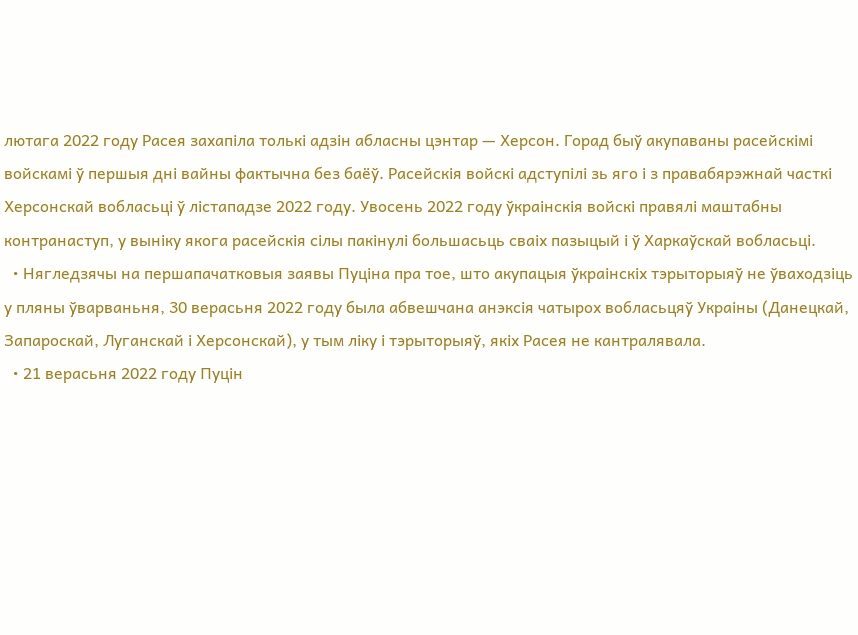лютага 2022 году Расея захапіла толькі адзін абласны цэнтар — Херсон. Горад быў акупаваны расейскімі войскамі ў першыя дні вайны фактычна без баёў. Расейскія войскі адступілі зь яго і з правабярэжнай часткі Херсонскай вобласьці ў лістападзе 2022 году. Увосень 2022 году ўкраінскія войскі правялі маштабны контранаступ, у выніку якога расейскія сілы пакінулі большасьць сваіх пазыцый і ў Харкаўскай вобласьці.
  • Нягледзячы на першапачатковыя заявы Пуціна пра тое, што акупацыя ўкраінскіх тэрыторыяў не ўваходзіць у пляны ўварваньня, 30 верасьня 2022 году была абвешчана анэксія чатырох вобласьцяў Украіны (Данецкай, Запароскай, Луганскай і Херсонскай), у тым ліку і тэрыторыяў, якіх Расея не кантралявала.
  • 21 верасьня 2022 году Пуцін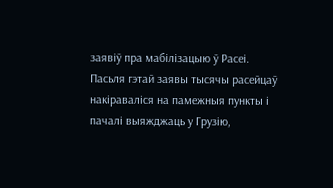заявіў пра мабілізацыю ў Расеі. Пасьля гэтай заявы тысячы расейцаў накіраваліся на памежныя пункты і пачалі выяжджаць у Грузію,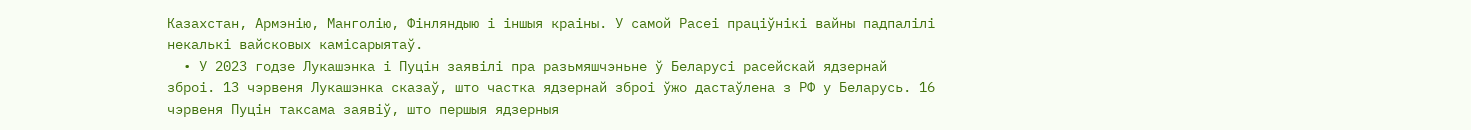Казахстан, Армэнію, Манголію, Фінляндыю і іншыя краіны. У самой Расеі праціўнікі вайны падпалілі некалькі вайсковых камісарыятаў.
  • У 2023 годзе Лукашэнка і Пуцін заявілі пра разьмяшчэньне ў Беларусі расейскай ядзернай зброі. 13 чэрвеня Лукашэнка сказаў, што частка ядзернай зброі ўжо дастаўлена з РФ у Беларусь. 16 чэрвеня Пуцін таксама заявіў, што першыя ядзерныя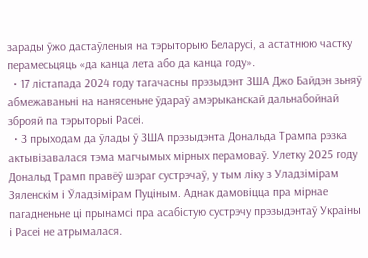зарады ўжо дастаўленыя на тэрыторыю Беларусі, а астатнюю частку перамесьцяць «да канца лета або да канца году».
  • 17 лістапада 2024 году тагачасны прэзыдэнт ЗША Джо Байдэн зьняў абмежаваньні на нанясеньне ўдараў амэрыканскай дальнабойнай зброяй па тэрыторыі Расеі.
  • З прыходам да ўлады ў ЗША прэзыдэнта Дональда Трампа рэзка актывізавалася тэма магчымых мірных перамоваў. Улетку 2025 году Дональд Трамп правёў шэраг сустрэчаў, у тым ліку з Уладзімірам Зяленскім і Ўладзімірам Пуціным. Аднак дамовіцца пра мірнае пагадненьне ці прынамсі пра асабістую сустрэчу прэзыдэнтаў Украіны і Расеі не атрымалася.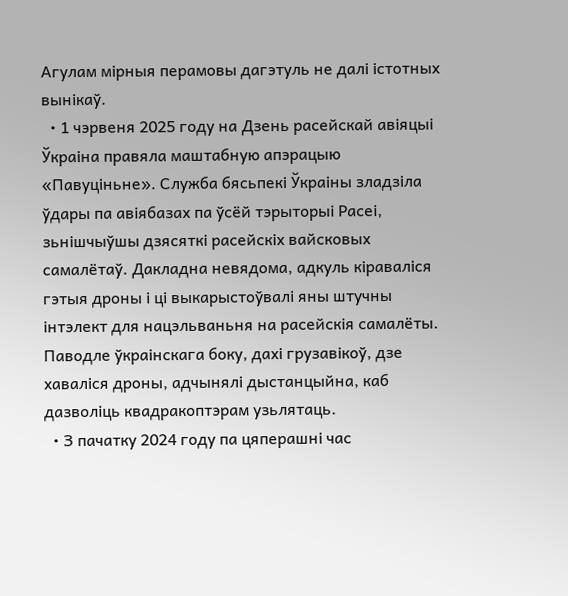Агулам мірныя перамовы дагэтуль не далі істотных вынікаў.
  • 1 чэрвеня 2025 году на Дзень расейскай авіяцыі Ўкраіна правяла маштабную апэрацыю «Павуціньне». Служба бясьпекі Ўкраіны зладзіла ўдары па авіябазах па ўсёй тэрыторыі Расеі, зьнішчыўшы дзясяткі расейскіх вайсковых самалётаў. Дакладна невядома, адкуль кіраваліся гэтыя дроны і ці выкарыстоўвалі яны штучны інтэлект для нацэльваньня на расейскія самалёты. Паводле ўкраінскага боку, дахі грузавікоў, дзе хаваліся дроны, адчынялі дыстанцыйна, каб дазволіць квадракоптэрам узьлятаць.
  • З пачатку 2024 году па цяперашні час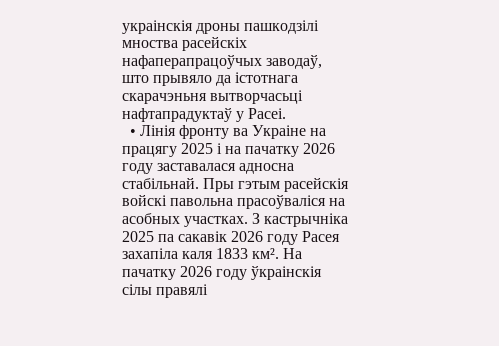украінскія дроны пашкодзілі мноства расейскіх нафаперапрацоўчых заводаў, што прывяло да істотнага скарачэньня вытворчасьці нафтапрадуктаў у Расеі.
  • Лінія фронту ва Украіне на працягу 2025 і на пачатку 2026 году заставалася адносна стабільнай. Пры гэтым расейскія войскі павольна прасоўваліся на асобных участках. З кастрычніка 2025 па сакавік 2026 году Расея захапіла каля 1833 км². На пачатку 2026 году ўкраінскія сілы правялі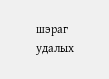шэраг удалых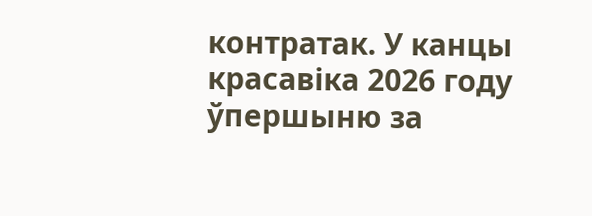контратак. У канцы красавіка 2026 году ўпершыню за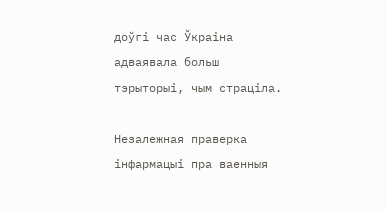доўгі час Ўкраіна адваявала больш тэрыторыі, чым страціла.

Незалежная праверка інфармацыі пра ваенныя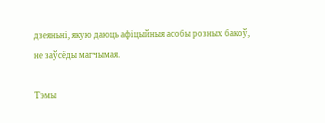дзеяньні, якую даюць афіцыйныя асобы розных бакоў, не заўсёды магчымая.

Тэмы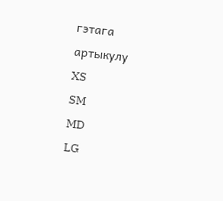гэтага артыкулу
XS
SM
MD
LG